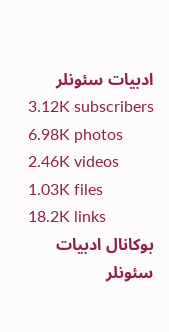ادبیات سئونلر
3.12K subscribers
6.98K photos
2.46K videos
1.03K files
18.2K links
بوکانال ادبیات سئونلر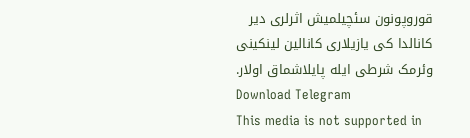قوروپونون سئچیلمیش اثرلری دیر
کانالدا کی یازیلاری کانالین لینکینی وئرمک شرطی ایله پایلاشماق اولار.
Download Telegram
This media is not supported in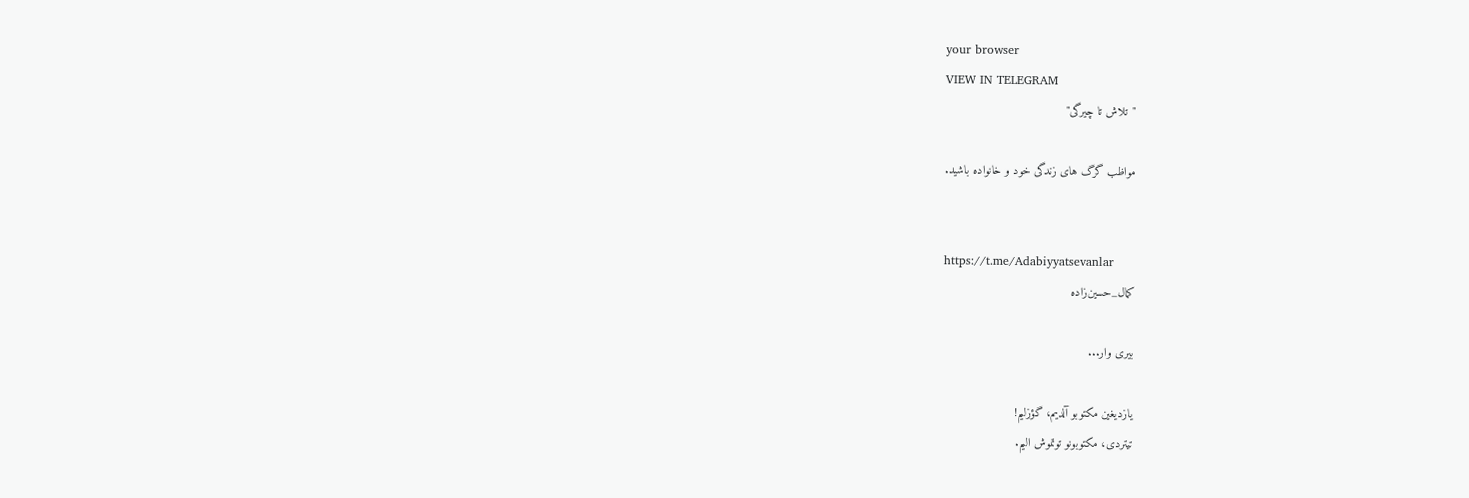your browser
VIEW IN TELEGRAM
"تلاش تا چیرگی"

مواظب گرگ های زندگی خود و خانواده باشید.


https://t.me/Adabiyyatsevanlar
کمال_حسین‌زاده

بیری وار...

یازدیغین مکتوبو آلدیم، گؤزلیم!
تیتردی، مکتوبونو توتموش الیم.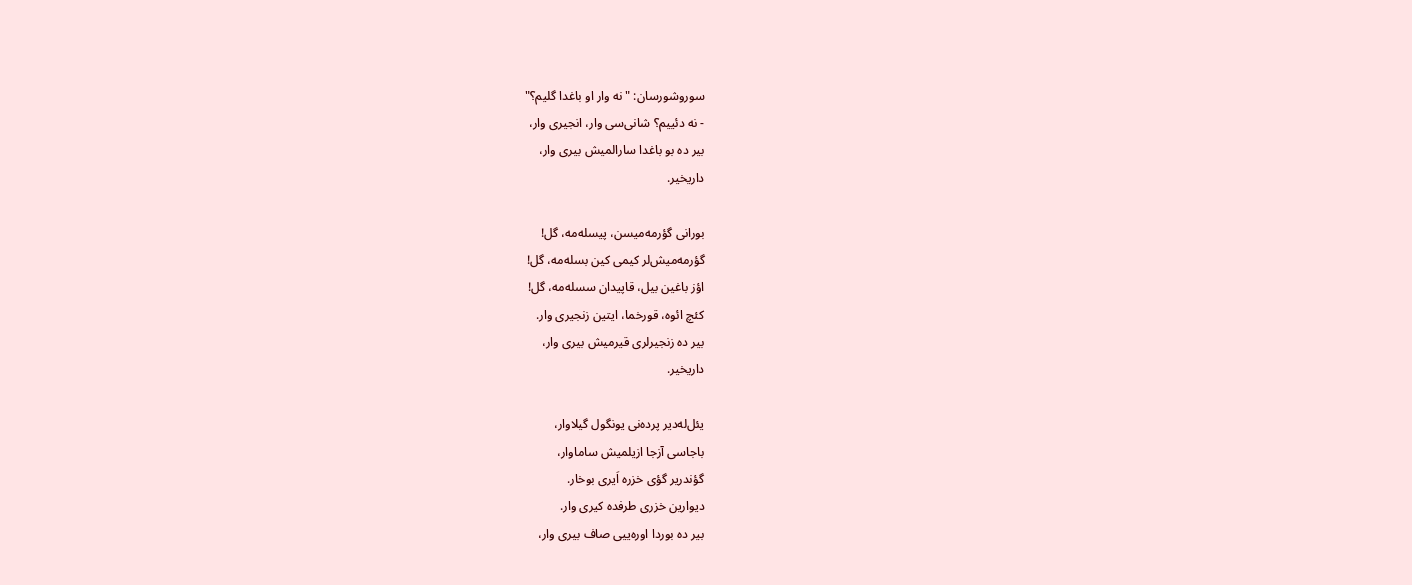سوروشورسان: "نه وار او باغدا گلیم؟"
- نه دئییم؟ شانی‌سی وار، انجیری وار،
بیر ده بو باغدا سارالمیش بیری وار،
داریخیر.

بورانی گؤرمه‌میسن، پیسله‌مه، گل!
گؤرمه‌میش‌لر کیمی کین بسله‌مه، گل!
اؤز باغین بیل، قاپیدان سسله‌مه، گل!
کئچ ائوه، قورخما، ایتین زنجیری وار.
بیر ده زنجیرلری قیرمیش بیری وار،
داریخیر.

یئل‌له‌دیر پرده‌نی یونگول گیلاوار،
باجاسی آزجا ازیلمیش ساماوار،
گؤندریر گؤی خزره اَیری بوخار.
دیوارین خزری طرفده کیری وار.
بیر ده بوردا اوره‌ییی صاف بیری وار،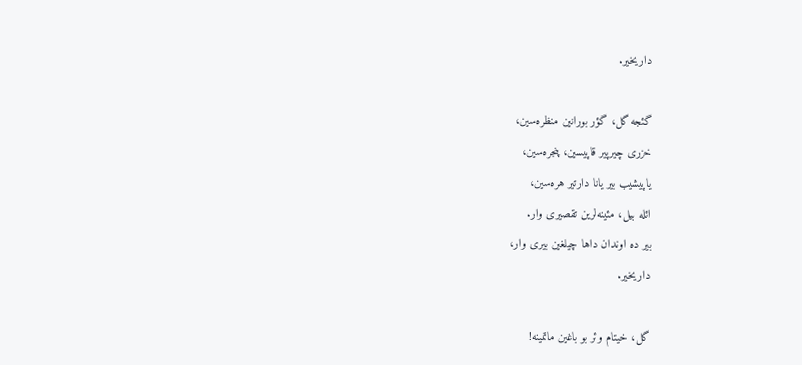داریخیر.

گئجه گل، گؤر بورانین منظره‌سین،
خزری چیرپیر قاپیسین، پنجره‌سین،
یاپیشیب بیر یانا دارتیر هره‌سین،
ائله بیل، مئینه‌لرین تقصیری وار.
بیر ده اوندان داها چیلغین بیری وار،
داریخیر.

گل، خیتام وئر بو باغین ماتمینه!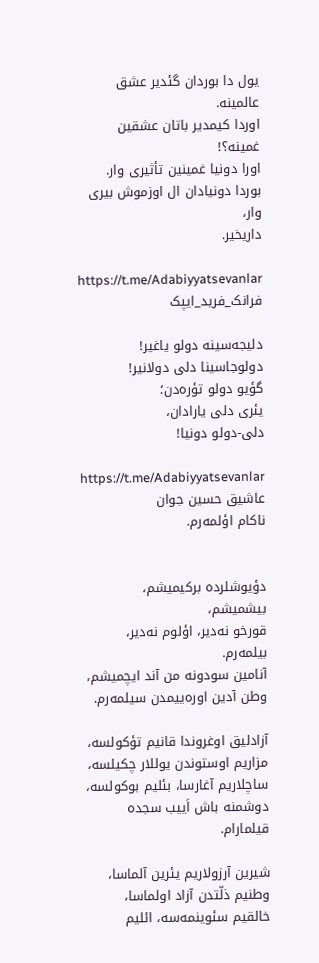یول دا بوردان گئدیر عشق عالمینه.
اوردا کیمدیر باتان عشقین غمینه؟!
اورا دونیا غمینین تأثیری وار.
بوردا دونیادان ال اوزموش بیری وار،
داریخیر.

https://t.me/Adabiyyatsevanlar
فرانک_فرید_ایپک

دلیجه‌سینه دولو یاغیر!
دولوجاسینا دلی دولانیر!
گؤیو دولو تؤره‌‌دن؛
یئری دلی یارادان،
دلی-دولو دونیا!

https://t.me/Adabiyyatsevanlar
عاشیق حسین جوان
ناکام اؤلمه‌رم.


دؤیوشلرده برکیمیشم، بیشمیشم،
قورخو نه‌دیر، اؤلوم نه‌دیر، بیلمه‌رم.
آنامین سودونه من آند ایچمیشم،
وطن آدین اوره‌ییمدن سیلمه‌رم.

آزادلیق اوغروندا قانیم تؤکولسه،
مزاریم اوستوندن یوللار چکیلسه،
ساچلاریم آغارسا، بئلیم بوکولسه،
دوشمنه باش اَییب سجده قیلمارام.

شیرین آرزولاریم یئرین آلماسا،
وطنیم ذلّتدن آزاد اولماسا،
خالقیم سئوینمه‌سه، ائلیم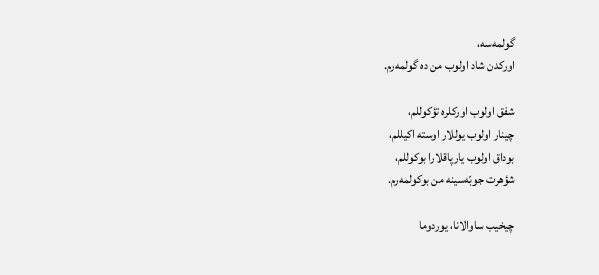گولمه‌سه،
اورکدن شاد اولوب من ده گولمه‌رم.

شفق اولوب اورکلره تؤکوللم،
چینار اولوب یوللار اوسته اکیللم،
بوداق اولوب یارپاقلارا بوکوللم،
شؤهرت جوبّه‌سینه من بوکولمه‌رم.

چیخیب ساوالانا، یوردوما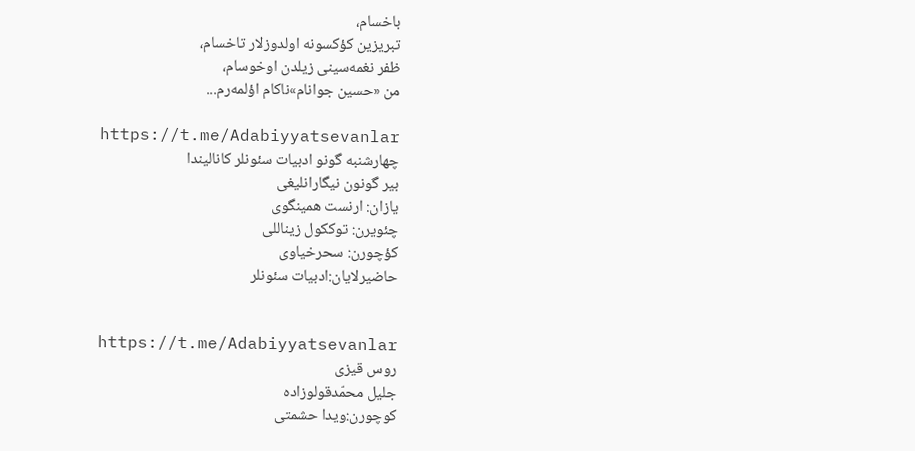باخسام،
تبریزین کؤکسونه اولدوزلار تاخسام،
ظفر نغمه‌سینی زیلدن اوخوسام،
من «حسین جوانام»ناکام اؤلمه‌رم...

https://t.me/Adabiyyatsevanlar
چهارشنبه گونو ادبیات سئونلر کانالیندا
بیر گونون نیگارانلیغی
یازان: ارنست همینگوی
چئویرن: توککول زیناللی
کؤچورن: سحرخیاوی
حاضیرلایان:ادبیات سئونلر


https://t.me/Adabiyyatsevanlar
روس قیزی
جلیل محمّدقولوزاده
کوچورن:ویدا حشمتی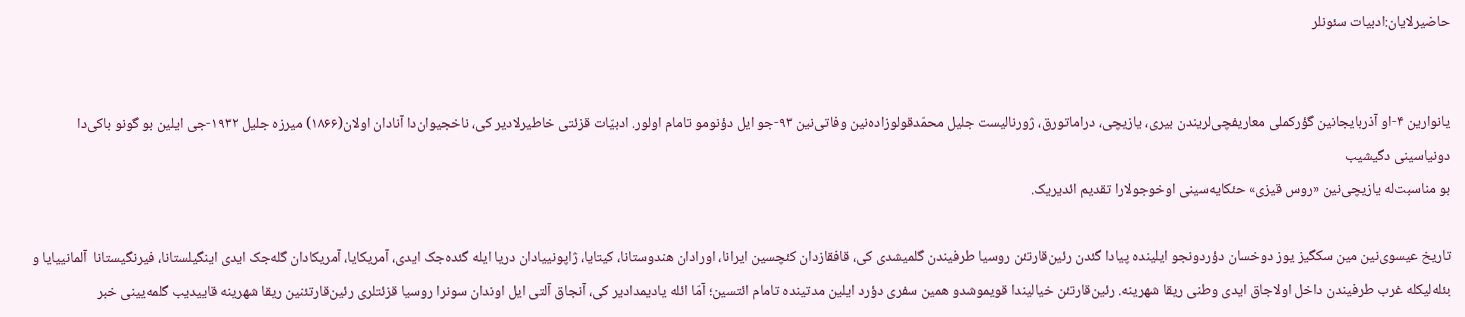حاضیرلایان:ادبیات سئونلر


یانوارین ۴-او آذربایجانین گؤرکملی معاریفچی‌لریندن بیری، یازیچی، دراماتورق، ژورنالیست جلیل محمّدقولوزاده‌نین وفاتی‌نین ۹۳-جو ایل دؤنومو تامام اولور. ادبيّات قزئتی خاطیرلادیر کی، ناخجیوان‌دا آنادان اولان(۱۸۶۶) میرزه جلیل ۱۹۳۲-جی ایلین بو گونو باکی‌دا دونیاسینی دگیشیب
بو مناسبت‌له یازیچی‌نین «روس قیزی» حئکایه‌سینی اوخوجولارا تقدیم ائدیریک.

تاریخ عیسوی‌نین مین سکگیز یوز دوخسان دؤردونجو ایلینده پیادا گئدن رئین‌قارتئن روسیا طرفیندن گلمیشدی کی، قافقازدان کئچسین ایرانا، اورادان هندوستانا، کیتایا، ژاپونییادان دریا ایله گئده‌جک ایدی، آمریکایا، آمریکادان گله‌جک ایدی اینگیلستانا، فیرنگیستانا  آلمانییایا و بئله‌لیکله غرب طرفیندن داخل اولاجاق ایدی وطنی ریقا شهرینه. رئین‌قارتئن خیالیندا قویموشدو همین سفری دؤرد ایلین مدتینده تامام ائتسین؛ آمّا ائله یادیمدادیر کی، آنجاق آلتی ایل اوندان سونرا روسیا قزئتلری رئین‌قارتئنین ریقا شهرینه قاییدیب گلمه‌یینی خبر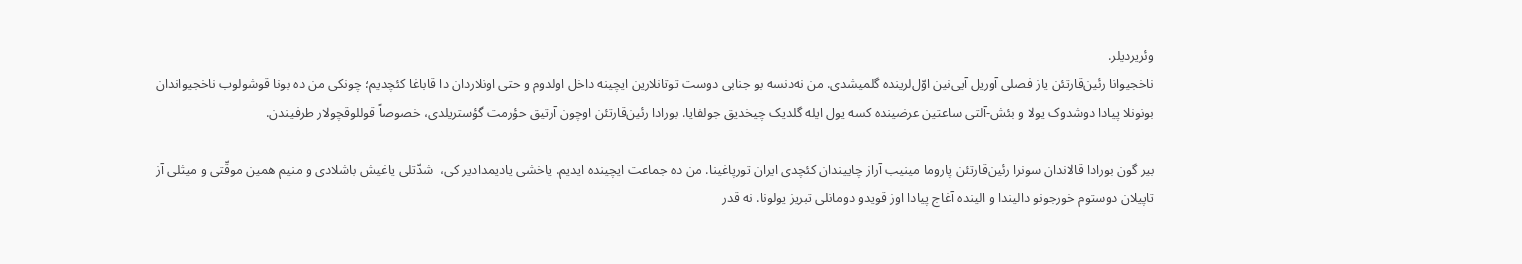وئریردیلر.
ناخجیوانا رئین‌قارتئن یاز فصلی آوریل آیی‌نین اوّل‌لرینده گلمیشدی. من نه‌دنسه بو جنابی دوست توتانلارین ایچینه داخل اولدوم و حتی اونلاردان دا قاباغا کئچدیم؛ چونکی من ده بونا قوشولوب ناخجیواندان بونونلا پیادا دوشدوک یولا و بئش-آلتی ساعتین عرضینده کسه یول ایله گلدیک چیخدیق جولفایا. بورادا رئین‌قارتئن اوچون آرتیق حؤرمت گؤستریلدی، خصوصاً قوللوقچولار طرفیندن.

بیر گون بورادا قالاندان سونرا رئین‌قارتئن پاروما مینیب آراز چاییندان کئچدی ایران تورپاغینا. من ده جماعت ایچینده ایدیم. یاخشی یادیمدادیر کی،  شدّتلی یاغیش باشلادی و منیم همین موقّتی و میثلی آز تاپیلان دوستوم خورجونو دالیندا و الینده آغاج پیادا اوز قویدو دومانلی تبریز یولونا. نه قدر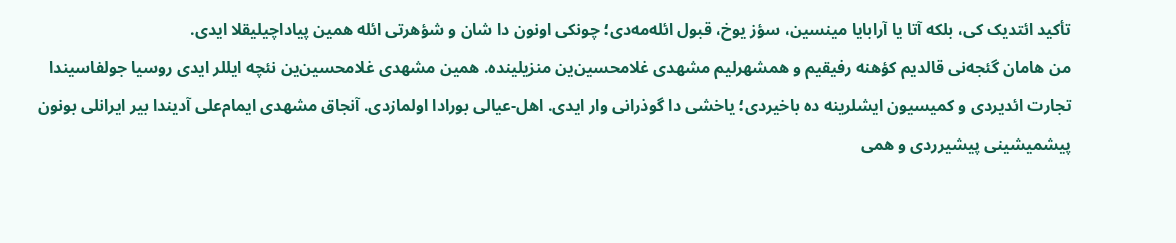تأکید ائتدیک کی، بلکه آتا یا آرابایا مینسین، سؤز یوخ، قبول ائله‌مه‌دی؛ چونکی اونون دا شان و شؤهرتی ائله همین پیاداچیلیقلا ایدی.
من هامان گئجه‌نی قالدیم کؤهنه رفیقیم و همشهرلیم مشهدی غلامحسین‌ین منزیلینده. همین مشهدی غلامحسین‌ین نئچه ایللر ایدی روسیا جولفاسیندا تجارت ائدیردی و کمیسیون ایشلرینه ده باخیردی؛ یاخشی دا گوذرانی وار ایدی. اهل-عیالی بورادا اولمازدی. آنجاق مشهدی ایمام‌علی آدیندا بیر ایرانلی بونون پیشمیشینی پیشیرردی و همی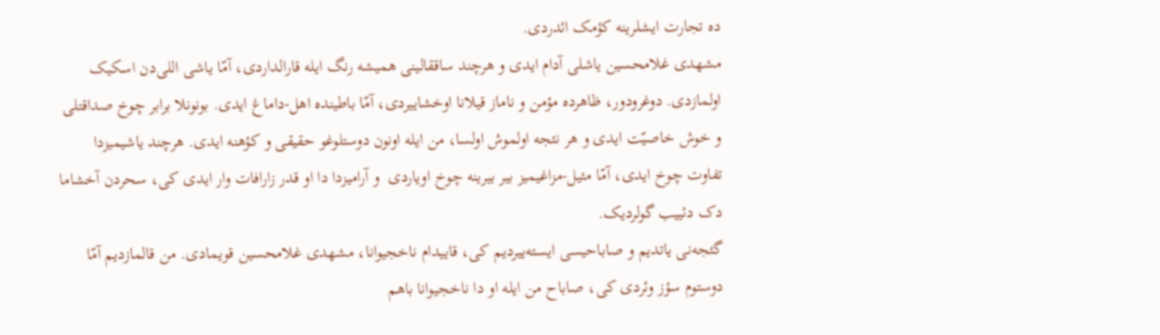ده تجارت ایشلرینه کؤمک ائدردی.
مشهدی غلامحسین یاشلی آدام ایدی و هرچند ساققالینی همیشه رنگ ایله قارالداردی، آمّا یاشی اللی‌دن اسکیک اولمازدی. دوغرودور، ظاهرده مؤمن و ناماز قیلانا اوخشاییردی، آمّا باطینده اهل-داماغ ایدی. بونونلا برابر چوخ صداقتلی و خوش خاصیّت ایدی و هر نئجه اولموش اولسا، من ایله اونون دوستلوغو حقیقی و کؤهنه ایدی. هرچند یاشیمیزدا تفاوت چوخ ایدی، آمّا مئیل-مزاغیمیز بیر بیرینه چوخ اویاردی  و آرامیزدا دا او قدر زارافات وار ایدی کی، سحردن آخشاما دک دئییب گولردیک.
گئجه‌نی یاتدیم و صاباحیسی ایسته‌ییردیم کی، قاییدام ناخجیوانا، مشهدی غلامحسین قویمادی. من قالمازدیم آمّا دوستوم سؤز وئردی کی، صاباح من ایله او دا ناخجیوانا باهم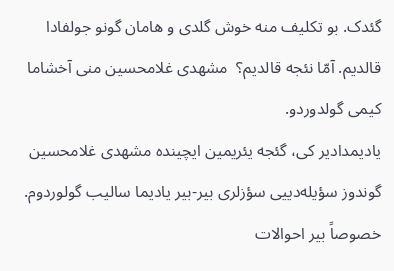گئدک. بو تکلیف منه خوش گلدی و هامان گونو جولفادا قالدیم. آمّا نئجه قالدیم؟  مشهدی غلامحسین منی آخشاما کیمی گولدوردو.
یادیمدادیر کی، گئجه یئریمین ایچینده مشهدی غلامحسین گوندوز سؤیله‌دییی سؤزلری بیر-بیر یادیما سالیب گولوردوم.  خصوصاً بیر احوالات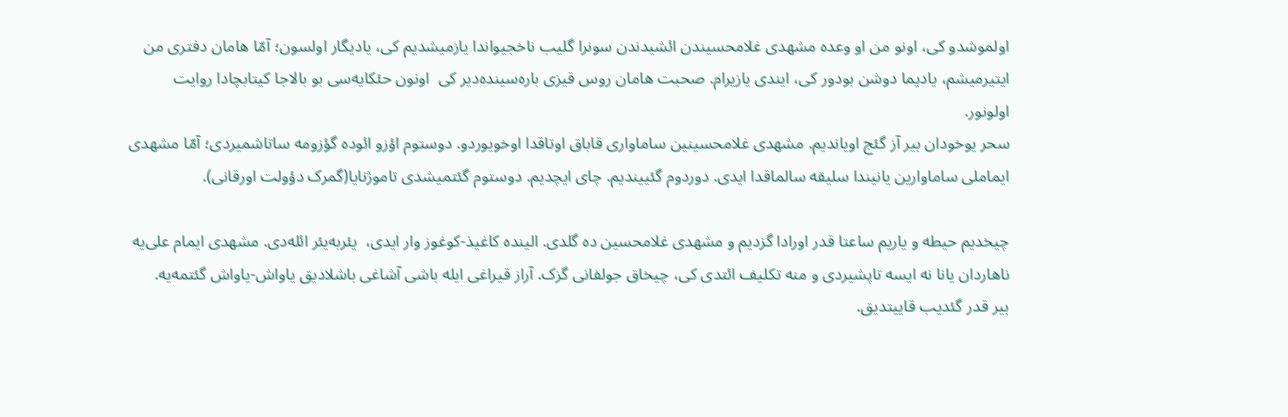اولموشدو کی، اونو من او وعده‌ مشهدی غلامحسیندن ائشیدندن سونرا گلیب ناخجیواندا یازمیشدیم کی، یادیگار اولسون؛ آمّا هامان دفتری من ایتیرمیشم، یادیما دوشن بودور کی، ایندی یازیرام. صحبت هامان روس قیزی باره‌سینده‌دیر کی  اونون حئکایه‌سی بو بالاجا کیتابچادا روایت اولونور.
سحر یوخودان بیر آز گئج اویاندیم. مشهدی غلامحسینین ساماواری قاباق اوتاقدا اوخویوردو. دوستوم اؤزو ائوده گؤزومه ساتاشمیردی؛ آمّا مشهدی ایماملی ساماوارین یانیندا سلیقه سالماقدا ایدی. دوردوم گئییندیم. چای ایچدیم. دوستوم گئتمیشدی تاموژنایا(گمرک دؤولت اورقانی).

چیخدیم حیطه و یاریم ساعتا قدر اورادا گزدیم و مشهدی غلامحسین ده گلدی. الینده کاغیذ-کوغوز وار ایدی،  یئربه‌یئر ائله‌دی. مشهدی ایمام علی‌یه ناهاردان یانا نه ایسه تاپشیردی و منه تکلیف ائتدی کی، چیخاق جولفانی گزک. آراز قیراغی ایله باشی آشاغی باشلادیق یاواش-یاواش گئتمه‌یه.
بیر قدر گئدیب قاییتدیق.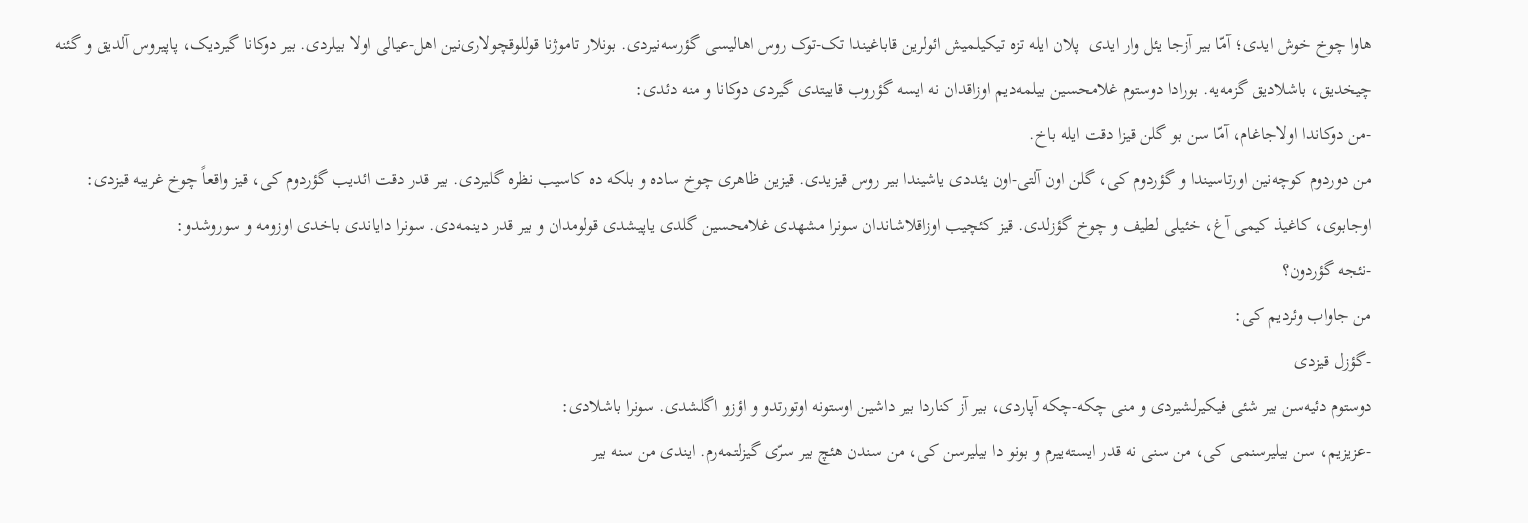هاوا چوخ خوش ایدی؛ آمّا بیر آزجا یئل وار ایدی‌  پلان ایله تزه تیکیلمیش ائولرین قاباغیندا تک-توک روس اهالیسی گؤرسه‌نیردی. بونلار تاموژنا قوللوقچولاری‌نین اهل-عیالی اولا بیلردی. بیر دوکانا گیردیک، پاپیروس آلدیق و گئنه چیخدیق، باشلادیق گزمه‌یه. بورادا دوستوم غلامحسین بیلمه‌دیم اوزاقدان نه ایسه گؤروب قاییتدی گیردی دوکانا و منه دئدی:
-من دوکاندا اولاجاغام، آمّا سن بو گلن قیزا دقت ایله باخ.
من دوردوم کوچه‌نین اورتاسیندا و گؤردوم کی، گلن اون آلتی-اون یئددی یاشیندا بیر روس قیزیدی. قیزین ظاهری چوخ ساده و بلکه ده کاسیب نظره گلیردی. بیر قدر دقت ائدیب گؤردوم کی، قیز واقعاً چوخ غریبه قیزدی: اوجابوی، کاغیذ کیمی آغ، خئیلی لطیف و چوخ گؤزلدی. قیز کئچیب اوزاقلاشاندان سونرا مشهدی غلامحسین گلدی یاپیشدی قولومدان و بیر قدر دینمه‌دی. سونرا دایاندی باخدی اوزومه و سوروشدو:
-نئجه گؤردون؟
من جاواب وئردیم کی:
-گؤزل قیزدی‌
دوستوم دئیه‌سن بیر شئی فیکیرلشیردی و منی چکه-چکه آپاردی، بیر آز کناردا بیر داشین اوستونه اوتورتدو و اؤزو اگلشدی. سونرا باشلادی:
-عزیزیم، سن بیلیرسنمی کی، من سنی نه قدر ایسته‌ییرم و بونو دا بیلیرسن کی، من سندن هئچ بیر سرّی گیزلتمه‌رم. ایندی من سنه بیر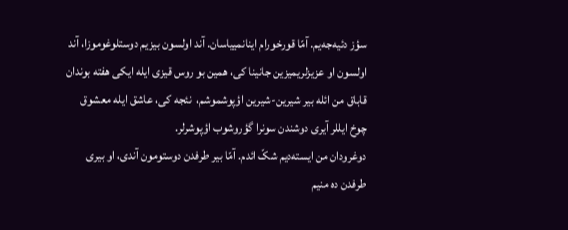سؤز دئیه‌جه‌یم. آمّا قورخورام اینانمییاسان. آند اولسون بیزیم دوستلوغوموزا، آند اولسون او عزیزلریمیزین جانینا کی، همین بو روس قیزی ایله ایکی هفته بوندان قاباق من ائله بیر شیرین-شیرین اؤپوشموشم،  نئجه کی، عاشق ایله معشوق چوخ ایللر آیری دوشندن سونرا گؤروشوب اؤپوشرلر.
دوغرودان من ایسته‌دیم شکّ ائدم. آمّا بیر طرفدن دوستومون آندی، او بیری طرفدن ده منیم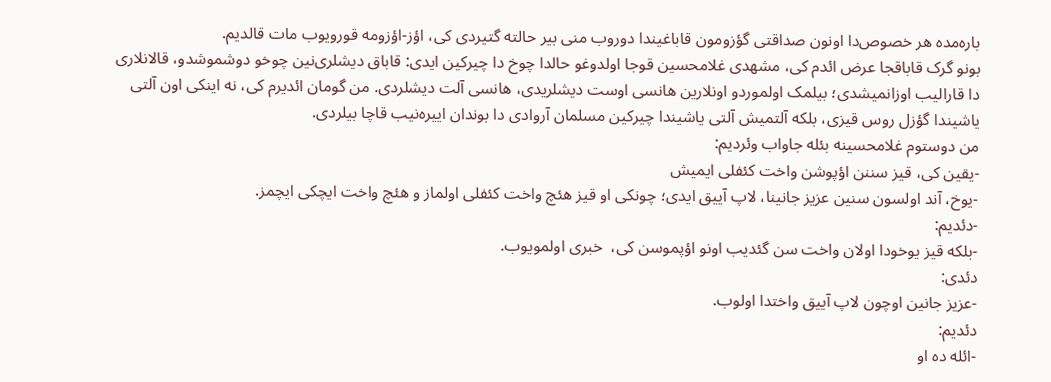باره‌مده هر خصوص‌دا اونون صداقتی گؤزومون قاباغیندا دوروب منی بیر حالته گتیردی کی، اؤز-اؤزومه قورویوب مات قالدیم.
بونو گرک قاباقجا عرض ائدم کی، مشهدی غلامحسین قوجا اولدوغو حالدا چوخ دا چیرکین ایدی: قاباق دیشلری‌نین چوخو دوشموشدو، قالانلاری دا قارالیب اوزانمیشدی؛ بیلمک اولموردو اونلارین هانسی اوست دیشلریدی، هانسی آلت دیشلردی. من گومان ائدیرم کی، نه اینکی اون آلتی یاشیندا گؤزل روس قیزی، بلکه آلتمیش آلتی یاشیندا چیرکین مسلمان آروادی دا بوندان اییره‌نیب قاچا بیلردی.
من دوستوم غلامحسینه بئله جاواب وئردیم:
-یقین کی، قیز سننن اؤپوشن واخت کئفلی ایمیش‌
-یوخ، آند اولسون سنین عزیز جانینا، لاپ آییق ایدی؛ چونکی او قیز هئچ واخت کئفلی اولماز و هئچ واخت ایچکی ایچمز.
-دئدیم:
-بلکه قیز یوخودا اولان واخت سن گئدیب اونو اؤپموسن کی،  خبری اولمویوب.
دئدی:
-عزیز جانین اوچون لاپ آییق واختدا اولوب.
دئدیم:
-ائله ده او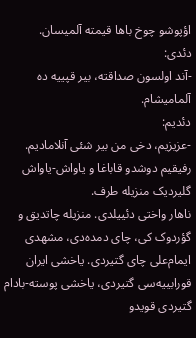اؤپوشو چوخ باها قیمته آلمیسان.
دئدی:
-آند اولسون صداقته، بیر قپییه ده آلمامیشام.
دئدیم:
-عزیزیم، دخی من بیر شئی آنلامادیم.
رفیقیم دوشدو قاباغا و یاواش-یاواش گلیردیک منزیله طرف.
ناهار واختی دئییلدی. منزیله چاتدیق و گؤردوک کی، چای دمده‌دی، مشهدی ایمام‌علی چای گتیردی. یاخشی ایران قورابییه‌سی گتیردی، یاخشی پوسته-بادام گتیردی قویدو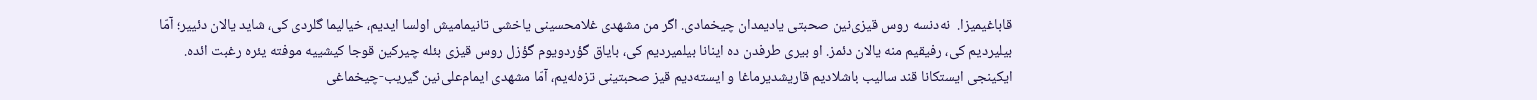قاباغیمیزا.  نه‌دنسه روس قیزی‌نین صحبتی یادیمدان چیخمادی. اگر من مشهدی غلامحسینی یاخشی تانیمامیش اولسا ایدیم، خیالیما گلردی کی، شاید یالان دئییر؛ آمّا بیلیردیم کی، رفیقیم منه یالان دئمز. او بیری طرفدن ده اینانا بیلمیردیم کی، بایاق گؤردویوم گؤزل روس قیزی بئله چیرکین قوجا کیشییه موفته یئره رغبت ائده.
ایکینجی ایستکانا قند سالیب باشلادیم قاریشدیرماغا و ایسته‌دیم قیز صحبتینی تزه‌له‌یم، آمّا مشهدی ایمام‌علی‌نین گیریب-چیخماغی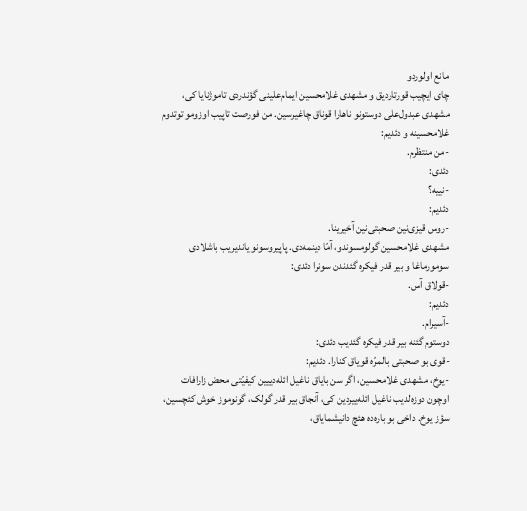مانع اولوردو‌
چای ایچیب قورتاردیق و مشهدی غلامحسین ایمام‌علینی گؤندردی تاموژنایا کی، مشهدی عبدول‌علی دوستونو ناهارا قوناق چاغیرسین. من فورصت تاپیب اوزومو توتدوم غلامحسینه و دئدیم:
-من منتظرم.
دئدی:
-نییه؟
دئدیم:
-روس قیزی‌نین صحبتی‌نین آخیرینا.
مشهدی غلامحسین گولومسوندو، آمّا دینمه‌دی. پاپیروسونو یاندیریب باشلادی سومورماغا و بیر قدر فیکره گئدندن سونرا دئدی:
-قولاق آس.
دئدیم:
-آسیرام.
دوستوم گئنه بیر قدر فیکره گئدیب دئدی:
-قوی بو صحبتی بالمرّه قویاق کنارا. دئدیم:
-یوخ، مشهدی غلامحسین، اگر سن بایاق ناغیل ائله‌دییین کیفيّتی محض زارافات اوچون دوزه‌لدیب ناغیل ائله‌ییردین کی، آنجاق بیر قدر گولک، گونوموز خوش کئچسین، سؤز یوخ. داخی بو باره‌ده هئچ دانیشمایاق،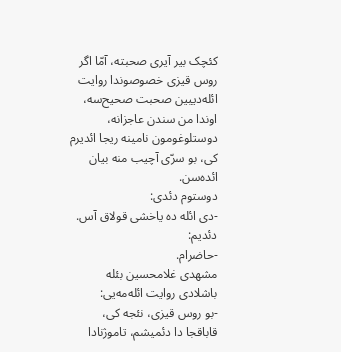کئچک بیر آیری صحبته، آمّا اگر روس قیزی خصوصوندا روایت ائله‌دییین صحبت صحیح‌سه، اوندا من سندن عاجزانه، دوستلوغومون نامینه ریجا ائدیرم کی، بو سرّی آچیب منه بیان ائده‌سن.
دوستوم دئدی:
-دی ائله‌ ده یاخشی قولاق آس.
دئدیم:
-حاضرام.
مشهدی غلامحسین بئله باشلادی روایت ائله‌مه‌یی:
-بو روس قیزی، نئجه کی، قاباقجا دا دئمیشم، تاموژنادا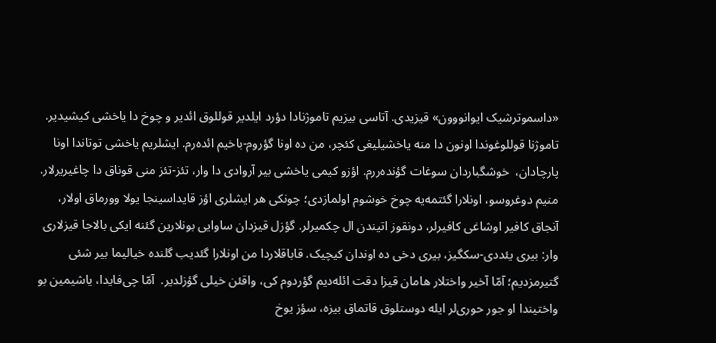«داسموترشیک ایوانووون» قیزیدی‌. آتاسی بیزیم تاموژنادا دؤرد ایلدیر قوللوق ائدیر و چوخ دا یاخشی کیشیدیر. تاموژنا قوللوغوندا اونون دا منه یاخشیلیغی کئچر، من ده اونا گؤروم-باخیم ائده‌رم. ایشلریم یاخشی توتاندا اونا پارچادان،  خوشگباردان سوغات گؤنده‌ررم. اؤزو کیمی یاخشی بیر آروادی دا وار، تئز-تئز منی قوناق دا چاغیریرلار.
منیم دوغروسو، اونلارا گئتمه‌یه چوخ خوشوم اولمازدی؛ چونکی هر ایشلری اؤز قایداسینجا یولا وورماق اولار، آنجاق کافیر اوشاغی کافیرلر، دونقوز اتیندن ال چکمیرلر. گؤزل قیزدان ساوایی بونلارین گئنه ایکی بالاجا قیزلاری وار: بیری یئددی-سکگیز، بیری دخی ده اوندان کیچیک. قاباقلاردا من اونلارا گئدیب گلنده خیالیما بیر شئی گتیرمزدیم؛ آمّا آخیر واختلار هامان قیزا دقت ائله‌دیم گؤردوم کی، واقئن خیلی گؤزلدیر.  آمّا چی‌فایدا، یاشیمین بو واختیندا او جور حوری‌لر ایله دوستلوق قاتماق بیزه، سؤز یوخ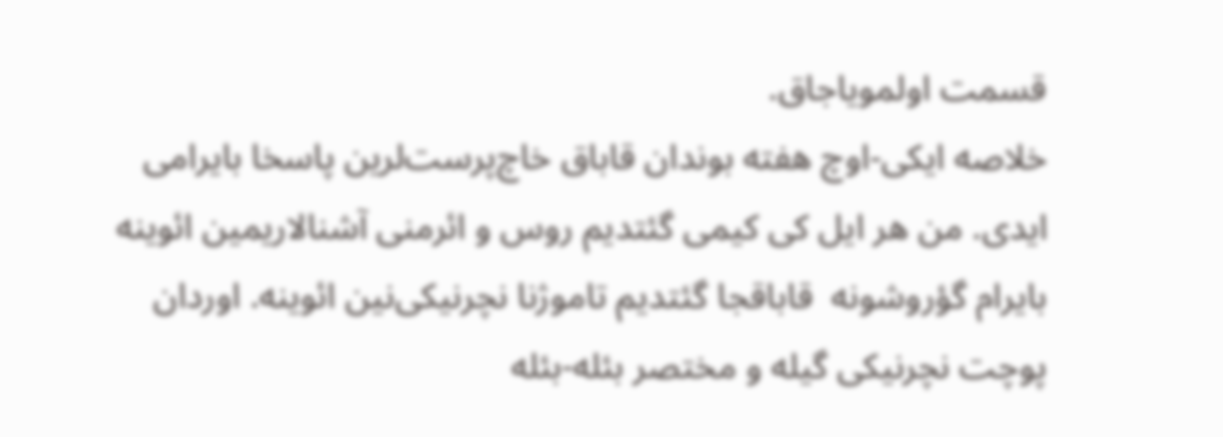قسمت اولمویاجاق.
خلاصه‌‌ ایکی-اوچ هفته بوندان قاباق خاچ‌پرست‌لرین پاسخا بایرامی ایدی. من هر ایل‌ کی کیمی گئتدیم روس و ائرمنی آشنالاریمین ائوینه بایرام گؤروشونه‌  قاباقجا گئتدیم تاموژنا نچرنیکی‌نین ائوینه. اوردان پوچت نچرنیکی گیله و مختصر بئله-بئله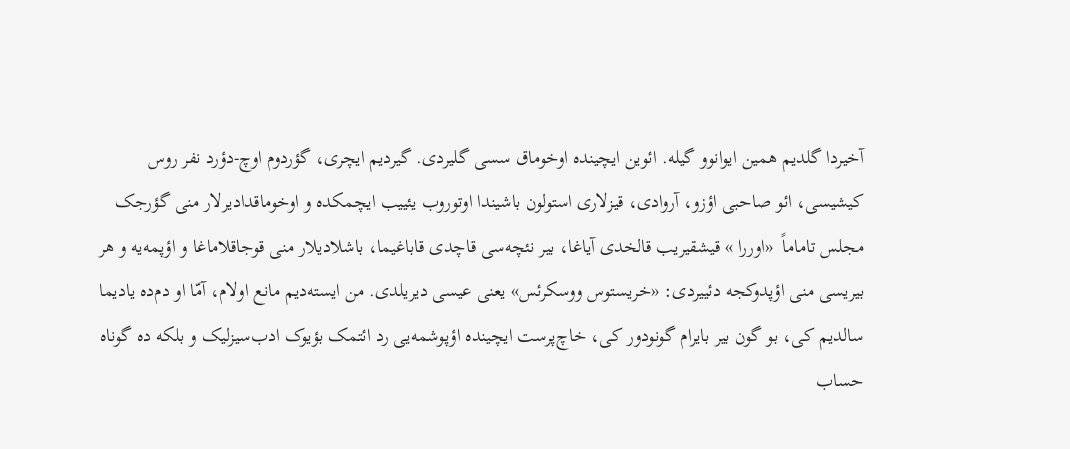آخیردا گلدیم همین ایوانوو گیله. ائوین ایچینده اوخوماق سسی گلیردی. گیردیم ایچری، گؤردوم اوچ-دؤرد نفر روس کیشیسی، ائو صاحبی اؤزو، آروادی، قیزلاری استولون باشیندا اوتوروب یئییب ایچمکده و اوخوماقدادیرلار‌ منی گؤرجک مجلس تاماماً  «اوررا » قیشقیریب قالخدی آیاغا، بیر نئچه‌سی قاچدی قاباغیما، باشلادیلار منی قوجاقلاماغا و اؤپمه‌یه و هر بیریسی منی اؤپدوکجه دئییردی: «خریستوس ووسکرئس» یعنی عیسی دیریلدی. من ایسته‌دیم مانع اولام، آمّا او دم‌ده یادیما سالدیم کی، بو گون بیر بایرام گونودور کی، خاچ‌پرست ایچینده اؤپوشمه‌یی رد ائتمک بؤیوک ادب‌سیزلیک و بلکه ده گوناه حساب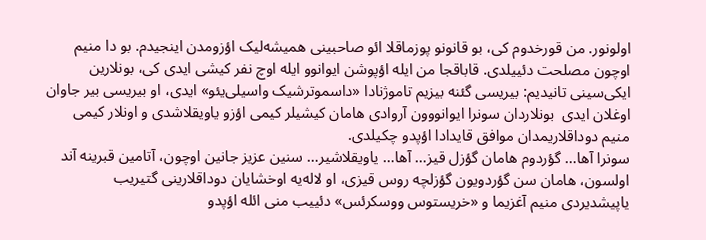اولونور. من قورخدوم کی، بو قانونو پوزماقلا ائو صاحبینی همیشه‌لیک اؤزومدن اینجیدم. بو دا منیم اوچون مصلحت دئییلدی. قاباقجا من ایله اؤپوشن ایوانوو ایله اوچ نفر کیشی ایدی کی، بونلارین ایکی‌سینی تانیدیم: بیریسی گئنه بیزیم تاموژنادا «داسموترشیک واسیلی‌یئو» ایدی، او بیریسی بیر جاوان اوغلان ایدی‌  بونلاردان سونرا ایوانووون آروادی هامان کیشیلر کیمی اؤزو یاویقلاشدی و اونلار کیمی منیم دوداقلاریمدان موافق قایدادا اؤپدو چکیلدی.
سونرا آها… گؤردوم هامان گؤزل قیز… آها… یاویقلاشیر… سنین عزیز جانین اوچون، آتامین قبرینه آند اولسون، هامان سن گؤردویون گؤزلچه روس قیزی، او لاله‌یه اوخشایان دوداقلارینی گتیریب یاپیشدیردی منیم آغزیما و «خریستوس ووسکرئس» دئییب منی ائله اؤپدو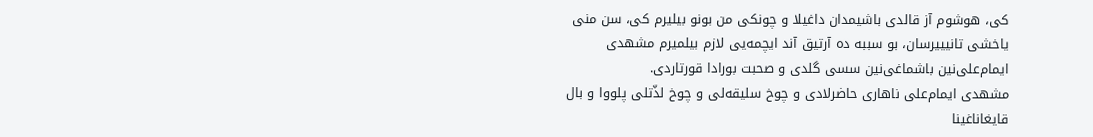کی، هوشوم آز قالدی باشیمدان داغیلا و چونکی من بونو بیلیرم کی، سن منی یاخشی تانیییرسان، بو سببه ده آرتیق آند ایچمه‌یی لازم بیلمیرم‌ مشهدی ایمام‌علی‌نین باشماغی‌نین سسی گلدی و صحبت بورادا قورتاردی.
مشهدی ایمام‌علی ناهاری حاضرلادی و چوخ سلیقه‌لی و چوخ لذّتلی پلووا و بال قایغاناغینا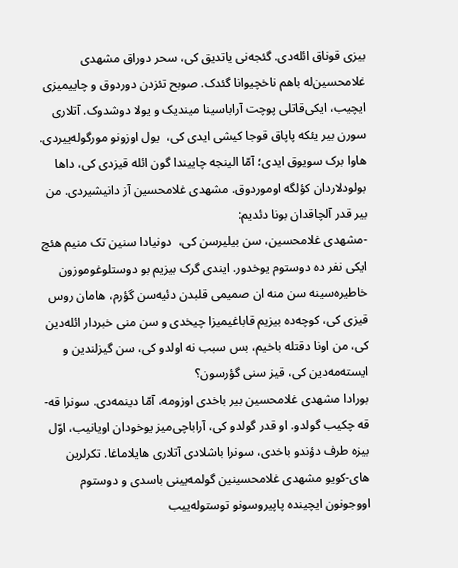بیزی قوناق ائله‌دی. گئجه‌نی یاتدیق کی، سحر دوراق مشهدی غلامحسین‌له باهم ناخچیوانا گئدک. صوبح تئزدن دوردوق و چاییمیزی ایچیب، ایکی‌قاتلی پوچت آراباسینا میندیک و یولا دوشدوک. آتلاری سورن بیر یئکه پاپاق قوجا کیشی ایدی کی،  یول اوزونو مورگوله‌ییردی. هاوا برک سویوق ایدی؛ آمّا الینجه چاییندا گون ائله قیزدی کی، داها بولودلاردان کؤلگه اوموردوق. مشهدی غلامحسین آز دانیشیردی. من بیر قدر آلچاقدان بونا دئدیم:
-مشهدی غلامحسین، سن بیلیرسن کی،  دونیادا سنین تک منیم هئچ ایکی نفر ده دوستوم یوخدور. ایندی گرک بیزیم بو دوستلوغوموزون خاطیره‌سینه سن منه ان صمیمی قلبدن دئیه‌سن گؤرم، هامان روس قیزی کی، کوچه‌ده بیزیم قاباغیمیزا چیخدی و سن منی خبردار ائله‌دین کی، من اونا دقتله باخیم، بس سبب نه اولدو کی، سن گیزلندین و ایسته‌مه‌دین کی، قیز سنی گؤرسون؟
بورادا مشهدی غلامحسین بیر باخدی اوزومه، آمّا دینمه‌دی. سونرا قه-قه چکیب گولدو. او قدر گولدو کی، آراباچی‌میز یوخودان اویانیب، اوّل بیزه طرف دؤندو باخدی، سونرا باشلادی آتلاری هایلاماغا. تکرلرین های-کویو مشهدی غلامحسینین گولمه‌یینی باسدی و دوستوم اووجونون ایچینده پاپیروسونو توستوله‌ییب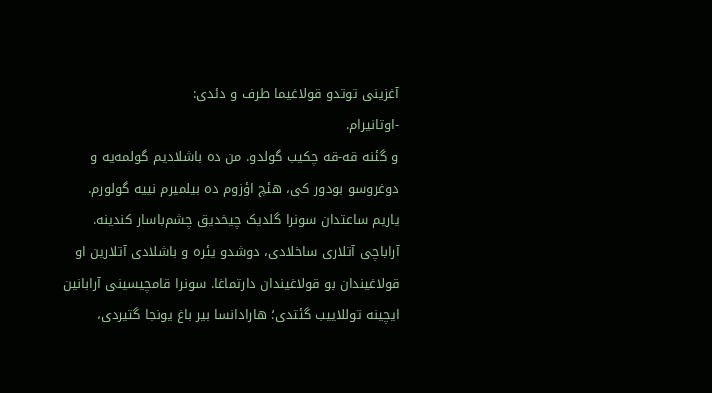آغزینی توتدو قولاغیما طرف و دئدی:
-اوتانیرام.
و گئنه قه-قه چکیب گولدو. من ده باشلادیم گولمه‌یه و دوغروسو بودور کی، هئچ اؤزوم ده بیلمیرم نییه گولورم.
یاریم ساعتدان سونرا گلدیک چیخدیق چشم‌باسار کندینه. آراباچی آتلاری ساخلادی، دوشدو یئره و باشلادی آتلارین او قولاغیندان بو قولاغیندان دارتماغا. سونرا قامچیسینی آرابانین ایچینه توللاییب گئتدی؛ هارادانسا بیر باغ یونجا گتیردی،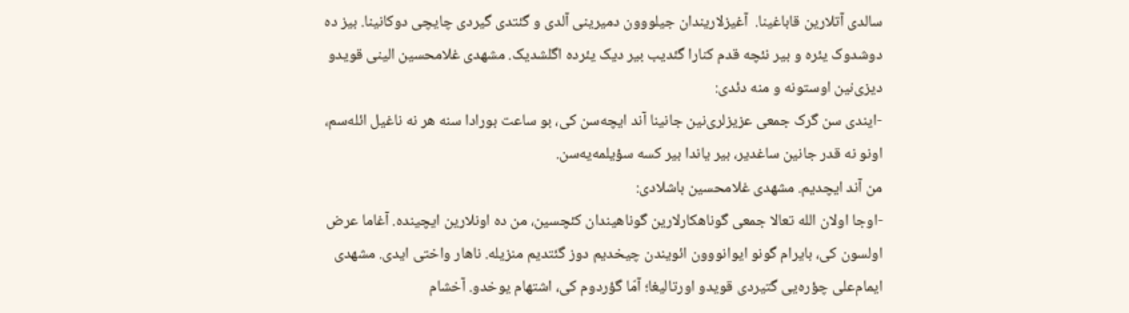سالدی آتلارین قاباغینا.  آغیزلاریندان جیلووون دمیرینی آلدی و گئتدی گیردی چایچی دوکانینا. بیز ده دوشدوک یئره و بیر نئچه قدم‌ کنارا گئدیب بیر دیک یئرده اگلشدیک. مشهدی غلامحسین الینی قویدو دیزی‌نین اوستونه و منه دئدی:
-ایندی سن گرک جمعی عزیزلری‌نین جانینا آند ایچه‌سن کی، بو ساعت بورادا سنه هر نه ناغیل ائله‌سم، اونو نه قدر جانین ساغدیر، بیر یاندا بیر کسه سؤیلمه‌یه‌سن.
من آند ایچدیم. مشهدی غلامحسین باشلادی:
-اوجا اولان الله تعالا جمعی گوناهکارلارین گوناهیندان کئچسین، من ده اونلارین ایچینده. آغاما عرض اولسون کی، بایرام گونو ایوانووون ائویندن چیخدیم دوز گئتدیم منزیله. ناهار واختی ایدی. مشهدی ایمام‌علی چؤره‌یی گتیردی قویدو اورتالیغا؛ آمّا گؤردوم کی، اشتهام یوخدو‌. آخشام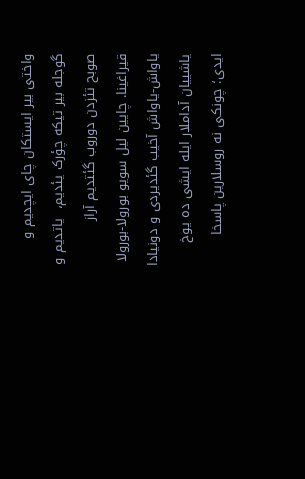واختی بیر ایستکان چای ایچدیم و گوجله بیر تیکه چؤرک یئدیم،  یاتدیم و صوبح تئزدن دوروب گئتدیم آراز قیراغینا. چایین لیل سویو بورولا-بورولا یاواش-یاواش آخیب گئدیردی و دونیادا یاشییان آداملار ایله ایشی ده یوخ ایدی؛ چونکی نه روسلارین پاسخا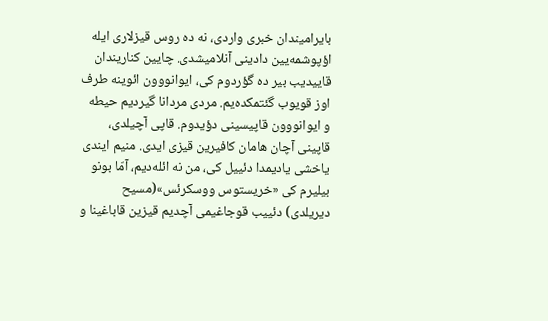بایرامیندان خبری واردی، نه ده روس قیزلاری ایله اؤپوشمه‌یین دادینی آنلامیشدی. چایین کناریندان قاییدیب بیر ده گؤردوم کی، ایوانووون ائوینه طرف اوز قویوب گئتمکده‌یم. مردی مردانا گیردیم حیطه و ایوانووون قاپیسینی دؤیدوم. قاپی آچیلدی، قاپینی آچان هامان کافیرین قیزی ایدی. منیم ایندی یاخشی یادیمدا دئییل کی، من نه ائله‌دیم، آمّا بونو بیلیرم کی «خریستوس ووسکرئس»(مسیح دیریلدی) دئییب قوجاغیمی آچدیم قیزین قاباغینا و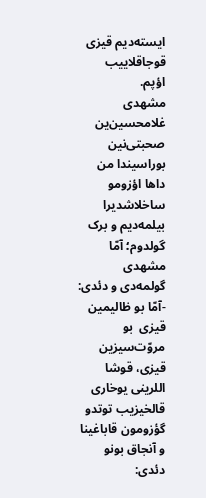ایسته‌دیم قیزی قوجاقلاییب اؤپم.
مشهدی غلامحسین‌ین صحبتی‌نین بوراسیندا من داها اؤزومو ساخلاشدیرا بیلمه‌دیم و برک گولدوم؛ آمّا مشهدی گولمه‌دی و دئدی:
-آمّا بو ظالیمین قیزی  بو مروّت‌سیزین قیزی، قوشا اللرینی یوخاری قالخیزیب توتدو گؤزومون قاباغینا و آنجاق بونو دئدی: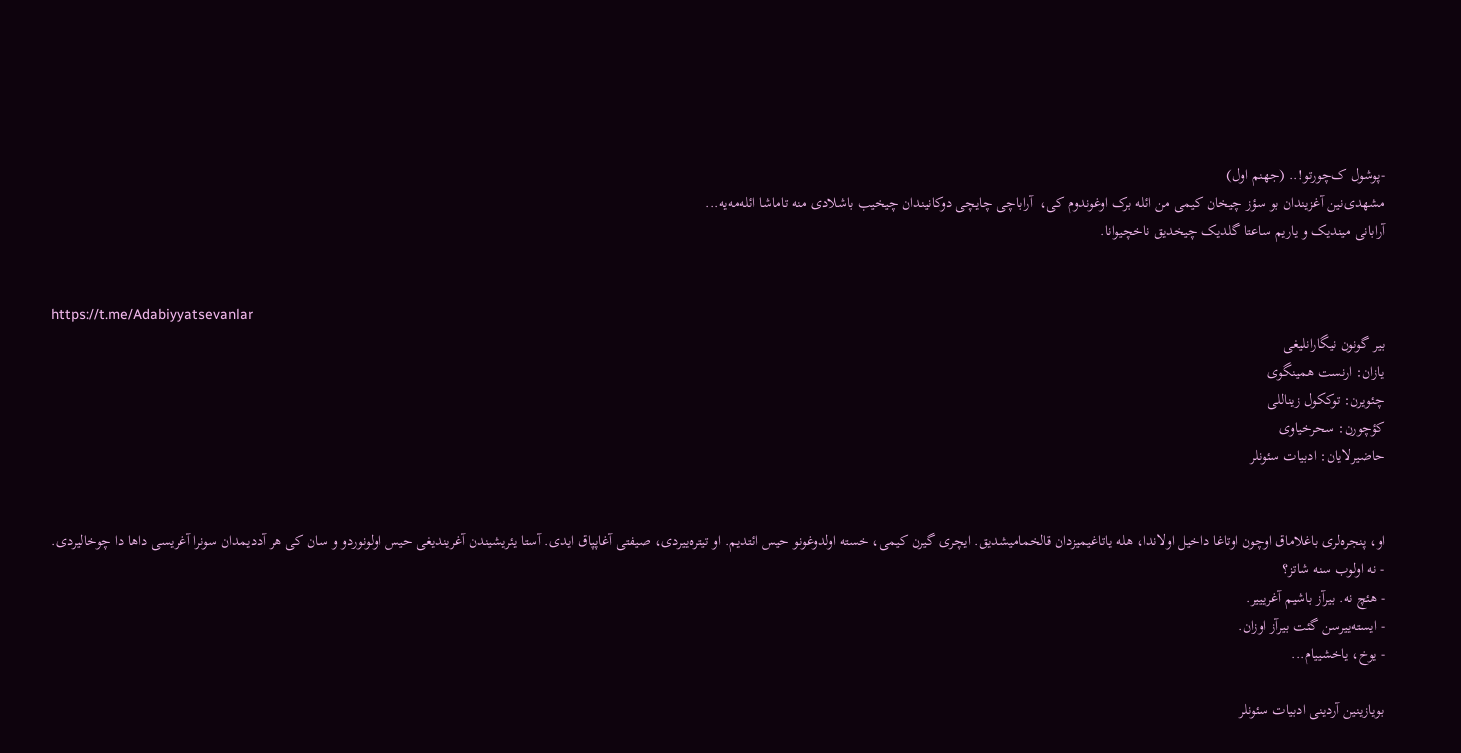-پوشول ک‌چورتو!.. (جهنم اول)
مشهدی‌نین آغزیندان بو سؤز چیخان کیمی من ائله برک اوغوندوم کی،  آراباچی چایچی دوکانیندان چیخیب باشلادی منه تاماشا ائله‌مه‌یه...
آرابانی میندیک و یاریم ساعتا گلدیک چیخدیق ناخچیوانا.


https://t.me/Adabiyyatsevanlar
بیر گونون نیگارانلیغی
یازان: ارنست همینگوی
چئویرن: توککول زیناللی
کؤچورن: سحرخیاوی
حاضیرلایان: ادبیات سئونلر


او، پنجره‌لری باغلاماق اوچون اوتاغا داخیل اولاندا، هله یاتاغیمیزدان قالخمامیشدیق. ایچری گیرن کیمی، خسته اولدوغونو حیس ائتدیم. او تیتره‌ییردی، صیفتی آغاپپاق ایدی. آستا یئریشیندن آغریندیغی حیس اولونوردو و سان کی هر آددیمدان سونرا آغریسی داها دا چوخالیردی.
- نه اولوب سنه شاتز؟
- هئچ نه. بیرآز باشیم آغریییر.
- ایسته‌ییرسن گئت بیرآز اوزان.
- یوخ، یاخشییام...

بویازینین آردینی ادبیات سئونلر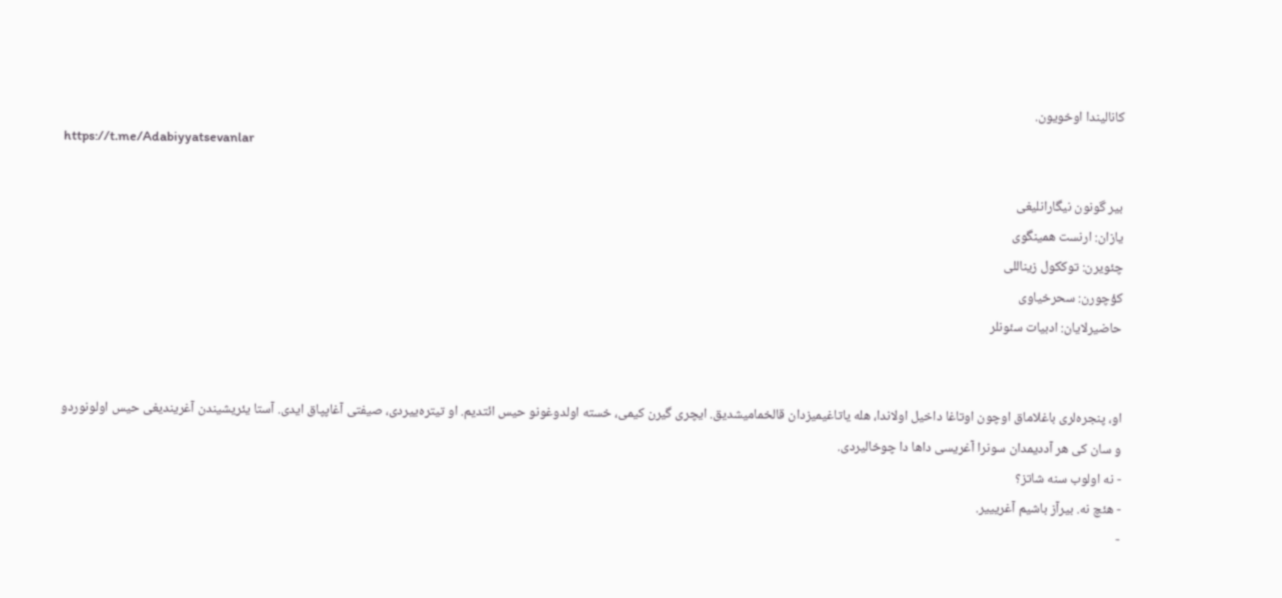کانالیندا اوخویون.
https://t.me/Adabiyyatsevanlar

بیر گونون نیگارانلیغی
یازان: ارنست همینگوی
چئویرن: توککول زیناللی
کؤچورن: سحرخیاوی
حاضیرلایان: ادبیات سئونلر


او، پنجره‌لری باغلاماق اوچون اوتاغا داخیل اولاندا، هله یاتاغیمیزدان قالخمامیشدیق. ایچری گیرن کیمی، خسته اولدوغونو حیس ائتدیم. او تیتره‌ییردی، صیفتی آغاپپاق ایدی. آستا یئریشیندن آغریندیغی حیس اولونوردو و سان کی هر آددیمدان سونرا آغریسی داها دا چوخالیردی.
- نه اولوب سنه شاتز؟
- هئچ نه. بیرآز باشیم آغریییر.
-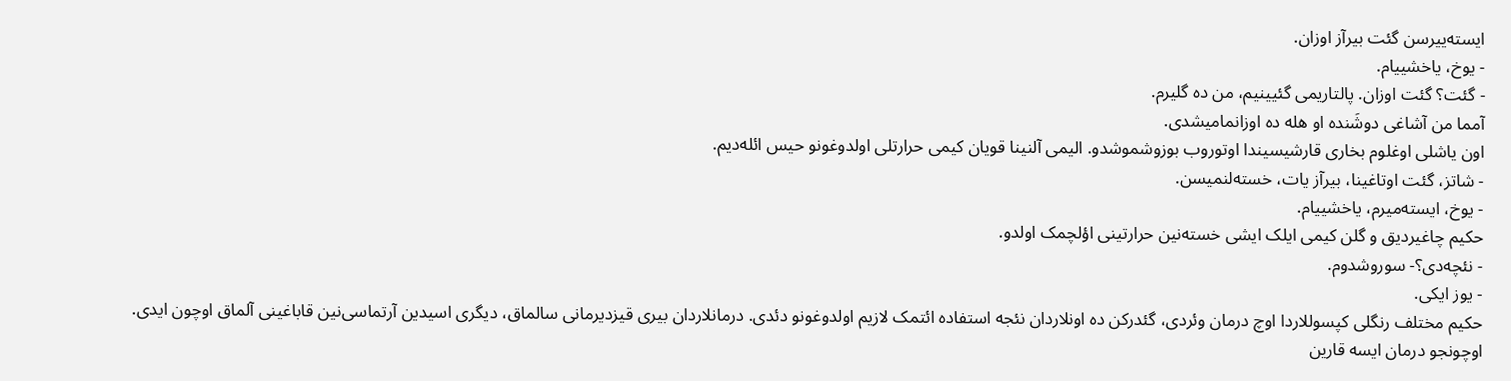ایسته‌ییرسن گئت بیرآز اوزان.
- یوخ، یاخشییام.
- گئت؟ گئت اوزان. پالتاریمی گئیینیم، من ده گلیرم.
آمما من آشاغی دوشَنده او هله ده اوزانمامیشدی.
اون یاشلی اوغلوم بخاری قارشیسیندا اوتوروب بوزوشموشدو. الیمی آلنینا قویان کیمی حرارتلی اولدوغونو حیس ائله‌دیم.
- شاتز، گئت اوتاغینا، بیرآز یات، خسته‌لنمیسن.
- یوخ، ایسته‌میرم، یاخشییام.
حکیم چاغیردیق و گلن کیمی ایلک ایشی خسته‌نین حرارتینی اؤلچمک اولدو.
- نئچه‌دی؟- سوروشدوم.
- یوز ایکی.
حکیم مختلف رنگلی کپسوللاردا اوچ درمان وئردی، گئدرکن ده اونلاردان نئجه استفاده ائتمک لازیم اولدوغونو دئدی. درمانلاردان بیری قیزدیرمانی سالماق، دیگری اسیدین آرتماسی‌نین قاباغینی آلماق اوچون ایدی. اوچونجو درمان ایسه قارین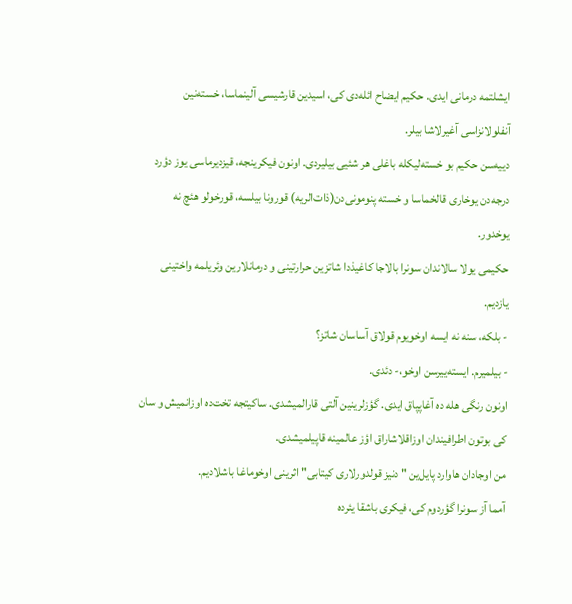ایشلتمه درمانی ایدی. حکیم ایضاح ائله‌دی کی، اسیدین قارشیسی آلینماسا، خسته‌نین آنفلولانزاسی آغیرلاشا بیلر.
دییه‌سن حکیم بو خسته‌لیکله باغلی هر شئیی بیلیردی. اونون فیکرینجه، قیزدیرماسی یوز دؤرد درجه‌دن یوخاری قالخماسا و خسته پنومونی‌دن(ذات‌الریه) قورونا بیلسه، قورخولو هئچ نه یوخدور.
حکیمی یولا سالاندان سونرا بالاجا کاغیذدا شاتزین حرارتینی و درمانلارین وئریلمه واختینی یازدیم.
- بلکه، سنه نه ایسه اوخویوم قولاق آساسان شاتز؟
- بیلمیرم. ایسته‌ییرسن اوخو،- دئدی.
اونون رنگی هله ده آغاپپاق ایدی. گؤزلرینین آلتی قارالمیشدی. ساکیتجه تخت‌ده اوزانمیش و سان کی بوتون اطرافیندان اوزاقلاشاراق اؤز عالمینه قاپیلمیشدی.
من اوجادان هاوارد پایل‌ین " دنیز قولدورلاری کیتابی" اثرینی اوخوماغا باشلادیم.
آمما آز سونرا گؤردوم کی، فیکری باشقا یئرده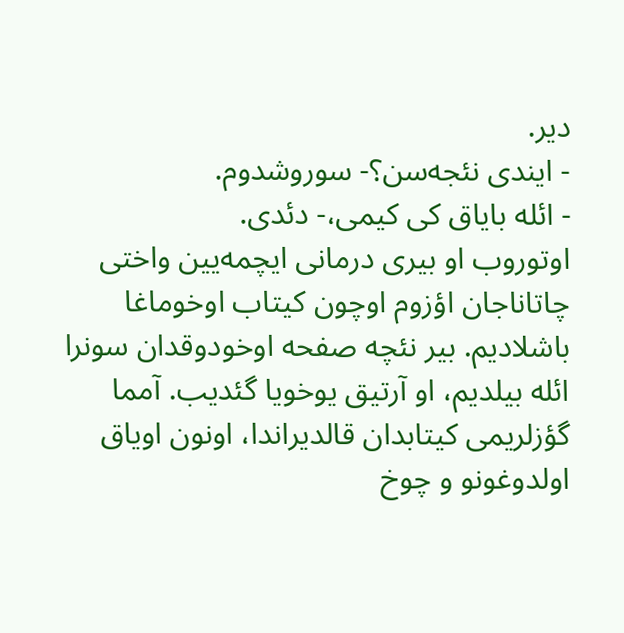دیر.
- ایندی نئجه‌سن؟- سوروشدوم.
- ائله بایاق کی کیمی،- دئدی.
اوتوروب او بیری درمانی ایچمه‌یین واختی چاتاناجان اؤزوم اوچون کیتاب اوخوماغا باشلادیم. بیر نئچه صفحه اوخودوقدان سونرا ائله بیلدیم، او آرتیق یوخویا گئدیب. آمما گؤزلریمی کیتابدان قالدیراندا، اونون اویاق اولدوغونو و چوخ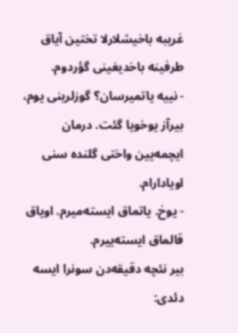غریبه باخیشلارلا تختین آیاق طرفینه باخدیغینی گؤردوم.
- نییه یاتمیرسان؟ گوزلرینی یوم، بیرآز یوخویا گئت. درمان ایچمه‌یین واختی گلنده سنی اویادارام.
- یوخ. یاتماق ایسته‌میرم. اویاق قالماق ایسته‌ییرم.
بیر نئچه دقیقه‌دن سونرا ایسه دئدی: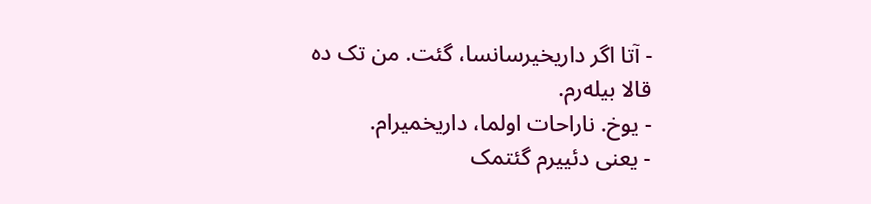- آتا اگر داریخیرسانسا، گئت. من تک ده قالا بیله‌رم.
- یوخ. ناراحات اولما، داریخمیرام.
- یعنی دئییرم گئتمک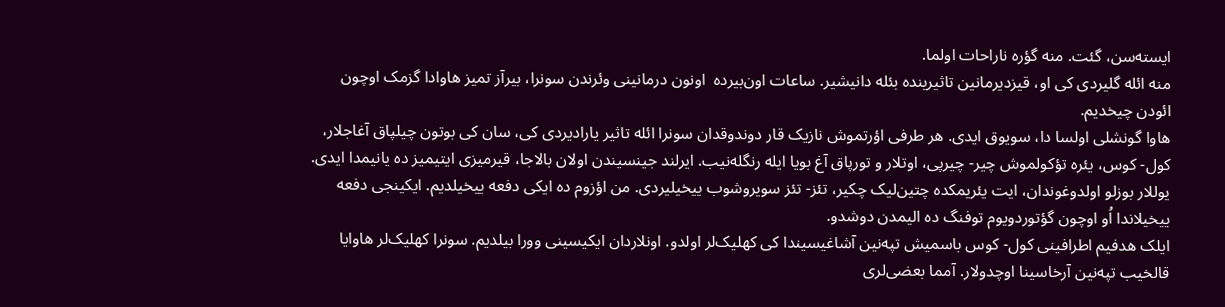ایسته‌سن، گئت. منه گؤره ناراحات اولما.
منه ائله گلیردی کی او، قیزدیرمانین تاثیرینده بئله دانیشیر. ساعات اون‌بیرده  اونون درمانینی وئرندن سونرا، بیرآز تمیز هاوادا گزمک اوچون ائودن چیخدیم.
هاوا گونشلی اولسا دا، سویوق ایدی. هر طرفی اؤرتموش نازیک قار دوندوقدان سونرا ائله تاثیر یارادیردی کی، سان کی بوتون چیلپاق آغاجلار، کول- کوس، یئره تؤکولموش چیر- چیرپی، اوتلار و تورپاق آغ بویا ایله رنگله‌نیب. ایرلند جینسیندن اولان بالاجا، قیرمیزی ایتیمیز ده یانیمدا ایدی.
یوللار بوزلو اولدوغوندان، ایت یئریمکده چتین‌لیک چکیر، تئز- تئز سویروشوب ییخیلیردی. من اؤزوم ده ایکی دفعه ییخیلدیم. ایکینجی دفعه ییخیلاندا اُو اوچون گؤتوردویوم توفنگ ده الیمدن دوشدو.
ایلک هدفیم اطرافینی کول- کوس باسمیش تپه‌نین آشاغیسیندا کی کهلیک‌لر اولدو‌. اونلاردان ایکیسینی وورا بیلدیم. سونرا کهلیک‌لر هاوایا قالخیب تپه‌نین آرخاسینا اوچدولار‌. آمما بعضی‌لری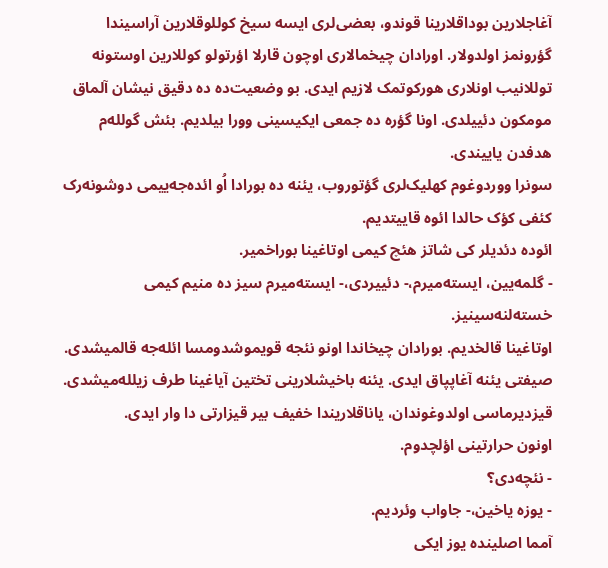آغاجلارین بوداقلارینا قوندو، بعضی‌لری ایسه سیخ کوللوقلارین آراسیندا گؤرونمز اولدولار. اورادان چیخمالاری اوچون قارلا اؤرتولو کوللارین اوستونه توللانیب اونلاری هورکوتمک لازیم ایدی. بو وضعیت‌ده ده دقیق نیشان آلماق مومکون دئییلدی. اونا گؤره ده جمعی ایکیسینی وورا بیلدیم. بئش گولله‌م هدفدن یاییندی.
سونرا ووردوغوم کهلیک‌لری گؤتوروب، یئنه ده بورادا اُو ائده‌جه‌ییمی دوشونه‌رک کئفی کؤک حالدا ائوه قاییتدیم.
ائوده دئدیلر کی شاتز هئچ کیمی اوتاغینا بوراخمیر.
- گلمه‌یین، ایسته‌میرم،- دئییردی،- ایسته‌میرم سیز ده منیم کیمی خسته‌لنه‌سینیز.
اوتاغینا قالخدیم. بورادان چیخاندا اونو نئجه قویموشدومسا ائله‌جه قالمیشدی. صیفتی یئنه آغاپپاق ایدی. یئنه باخیشلارینی تختین آیاغینا طرف زیلله‌میشدی.
قیزدیرماسی اولدوغوندان، یاناقلاریندا خفیف بیر قیزارتی دا وار ایدی.
اونون حرارتینی اؤلچدوم.
- نئچه‌دی؟
- یوزه یاخین،- جاواب وئردیم.
آمما اصلینده یوز ایکی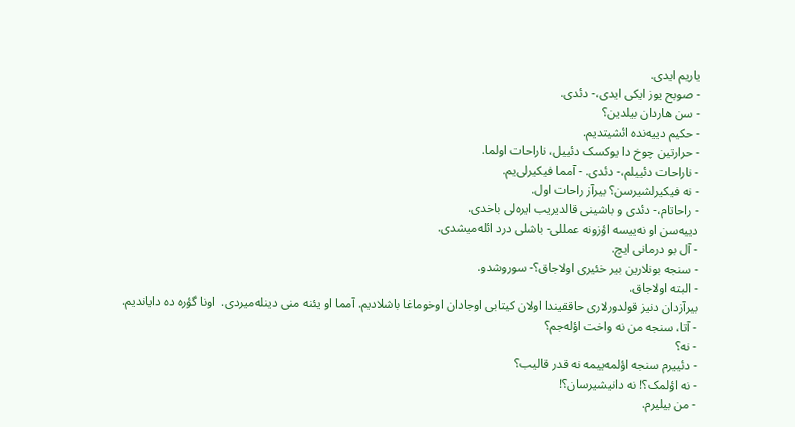یاریم ایدی.
- صوبح یوز ایکی ایدی،- دئدی.
- سن هاردان بیلدین؟
- حکیم دییه‌نده ائشیتدیم.
- حرارتین چوخ دا یوکسک دئییل، ناراحات اولما.
- ناراحات دئییلم،- دئدی. - آمما فیکیرلی‌یم.
- نه فیکیرلشیرسن؟ بیرآز راحات اول.
- راحاتام،- دئدی و باشینی قالدیریب ایره‌لی باخدی.
دییه‌سن او نه‌ییسه اؤزونه عمللی- باشلی درد ائله‌میشدی.
- آل بو درمانی ایچ.
- سنجه بونلارین بیر خئیری اولاجاق؟- سوروشدو.
- البته اولاجاق.
بیرآزدان دنیز قولدورلاری حاققیندا اولان کیتابی اوجادان اوخوماغا باشلادیم. آمما او یئنه منی دینله‌میردی.  اونا گؤره ده دایاندیم.
- آتا، سنجه من نه واخت اؤله‌جم؟
- نه؟
- دئییرم سنجه اؤلمه‌ییمه نه قدر قالیب؟
- نه اؤلمک؟! نه دانیشیرسان؟!
- من بیلیرم.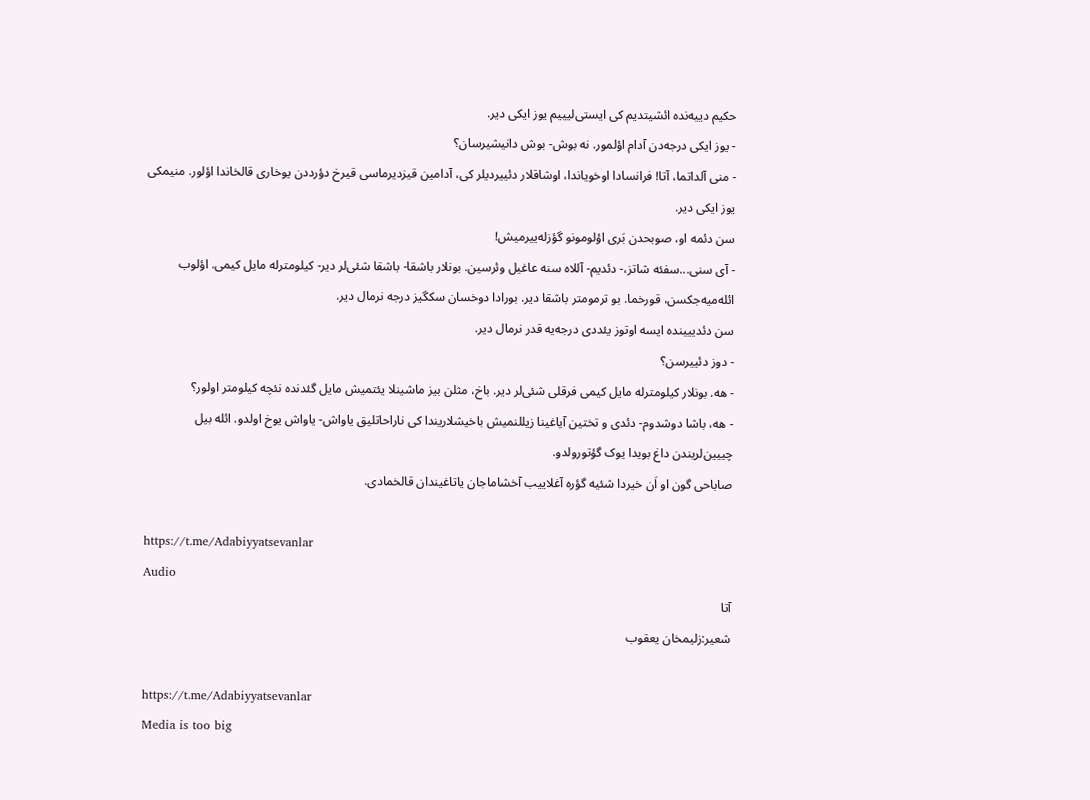حکیم دییه‌نده ائشیتدیم کی ایستی‌لیییم یوز ایکی دیر.
- یوز ایکی درجه‌دن آدام اؤلمور. نه بوش- بوش دانیشیرسان؟
- منی آلداتما، آتا! فرانسادا اوخویاندا، اوشاقلار دئییردیلر کی، آدامین قیزدیرماسی قیرخ دؤرددن یوخاری قالخاندا اؤلور‌. منیمکی یوز ایکی دیر.
سن دئمه او، صوبحدن بَری اؤلومونو گؤزله‌ییرمیش!
- آی سنی...سفئه شاتز،- دئدیم- آللاه سنه عاغیل وئرسین‌. بونلار باشقا- باشقا شئی‌لر دیر- کیلومترله مایل کیمی. اؤلوب ائله‌میه‌جکسن، قورخما. بو ترمومتر باشقا دیر. بورادا دوخسان سکگیز درجه نرمال دیر.
سن دئدییینده ایسه اوتوز یئددی‌ درجه‌یه قدر نرمال دیر.
- دوز دئییرسن؟
- هه‌. بونلار کیلومترله مایل کیمی فرقلی شئی‌لر دیر. باخ، مثلن بیز ماشینلا یئتمیش مایل گئدنده نئچه کیلومتر اولور؟
- هه، باشا دوشدوم- دئدی و تختین آیاغینا زیللنمیش باخیشلاریندا کی ناراحاتلیق یاواش- یاواش یوخ اولدو. ائله بیل چییین‌لریندن داغ بویدا یوک گؤتورولدو.
صاباحی گون او اَن خیردا شئیه گؤره آغلاییب آخشاماجان یاتاغیندان قالخمادی.

https://t.me/Adabiyyatsevanlar
Audio
آتا
شعیر:زلیمخان یعقوب

https://t.me/Adabiyyatsevanlar
Media is too big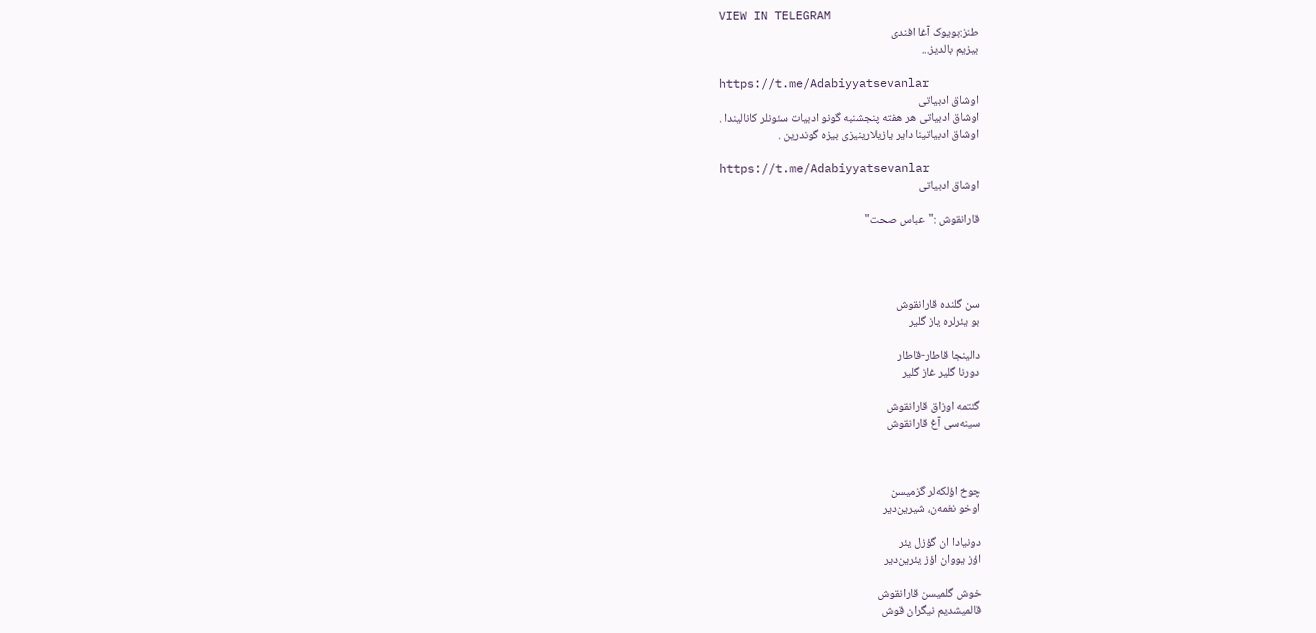VIEW IN TELEGRAM
طنز:بویوک آغا افندی
بیزیم بالدیز...

https://t.me/Adabiyyatsevanlar
اوشاق ادبیاتی
اوشاق ادبیاتی هر هفته پنجشنبه گونو ادبیات سئونلر کانالیندا .
اوشاق ادبیاتینا دایر یازیلارینیزی بیزه گوندرین .

https://t.me/Adabiyyatsevanlar
اوشاق ادبیاتی

قارانقوش :"عباس صحت"




سن گلنده قارانقوش
بو یئرلره یاز گلیر

دالینجا قاطار-قاطار
دورنا گلیر غاز گلیر

گئتمه اوزاق قارانقوش
سینه‌سی آغ قارانقوش



چوخ اؤلکه‌لر گزمیسن
اوخو نغمه‌ن، شیرین‌دیر

دونیا‌دا ان گؤزل یئر
اؤز یووان اؤز یئرین‌دیر

خوش گلمیسن قارانقوش
قالمیشدیم نیگران قوش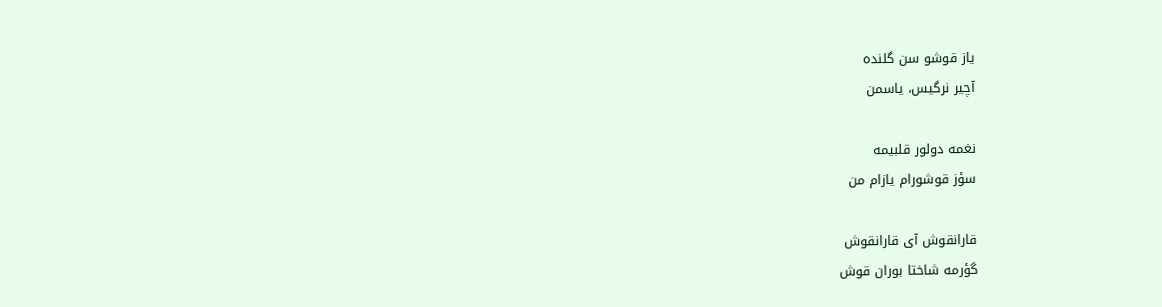یاز قوشو سن گلنده
آچیر نرگیس، یاسمن

نغمه دولور قلبیمه
سؤز قوشورام یازام من

قارانقوش آی قارانقوش
گؤرمه شاختا بوران قوش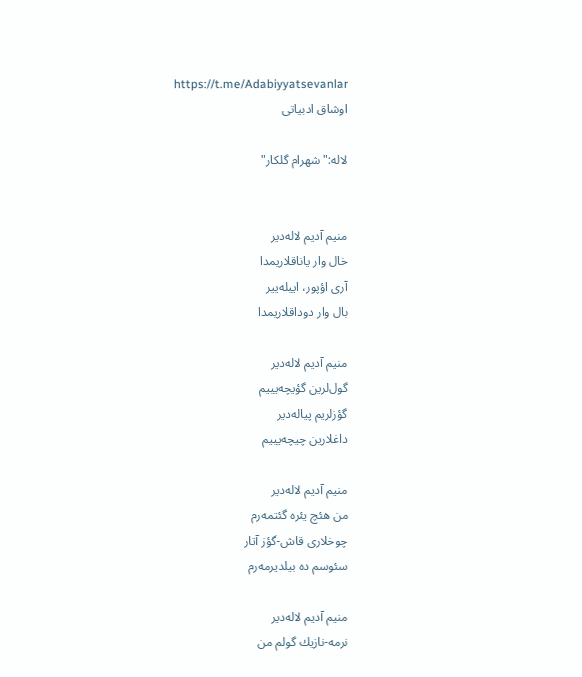https://t.me/Adabiyyatsevanlar
اوشاق ادبیاتی

لاله:"شهرام گلکار"


منيم آديم لاله‌دير
خال وار ياناقلاريمدا
آرى اؤپور، اييله‌يير
بال وار دوداقلاريمدا

منيم آديم لاله‌دير
گول‌لرين گؤيچه‌يييم
گؤزلريم پياله‌دير
داغلارين چيچه‌يييم

منيم آديم لاله‌دير
من هئچ يئره گئتمه‌رم
چوخلارى قاش-گؤز آتار
سئوسم ده بيلديرمه‌رم

منيم آديم لاله‌دير
نرمه-نازيك گولم من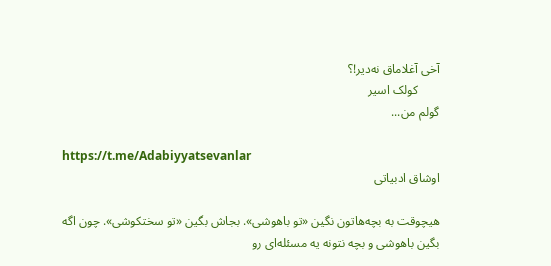آخى آغلاماق نه‌دير!؟
       كولک اسير
گولم من...

https://t.me/Adabiyyatsevanlar
اوشاق ادبیاتی

هیچوقت به بچه‌هاتون نگین «تو باهوشی». بجاش بگین «تو سختکوشی». چون اگه بگین باهوشی و بچه نتونه یه مسئله‌ای رو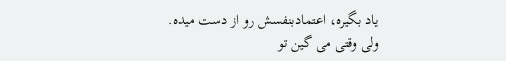یاد بگیره، اعتمادبنفسش رو از دست میده.
ولی وقتی می گین تو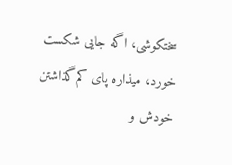سختکوشی، اگه جایی شکست خورد، میذاره پای کم‌گذاشتن خودش و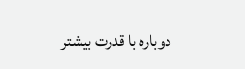دوباره با قدرت بیشتر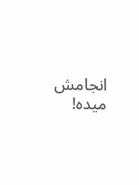انجامش میده!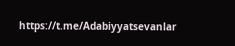https://t.me/Adabiyyatsevanlar